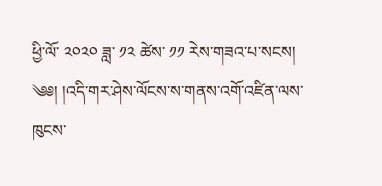ཕྱི་ལོ་ ༢༠༢༠ ཟླ་ ༡༢ ཚེས་ ༡༡ རེས་གཟའ་པ་སངས།
༄༅། །འདི་གར་ཤེས་ལོངས་ས་གནས་འགོ་འཛིན་ལས་ཁུངས་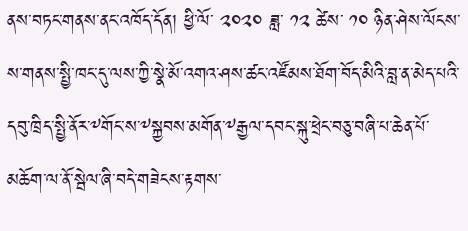ནས་བཏང་གནས་ནང་འཁོད་དོན། ཕྱི་ལོ་ ༢༠༢༠ ཟླ་ ༡༢ ཚེས་ ༡༠ ཉིན་ཤེས་ལོངས་ས་གནས་སྤྱི་ཁང་དུ་ལས་ཀྱི་སྣེ་མོ་འགའ་ཤས་ཚང་འཛོམས་ཐོག་བོད་མིའི་བླ་ན་མེད་པའི་དབུ་ཁྲིད་སྤྱི་ནོར་༸གོང་ས་༸སྐྱབས་མགོན་༸རྒྱལ་དབང་སྐུ་ཕྲེང་བཅུ་བཞི་པ་ཆེན་པོ་མཆོག་ལ་ནོ་སྦེལ་ཞི་བདེ་གཟེངས་རྟགས་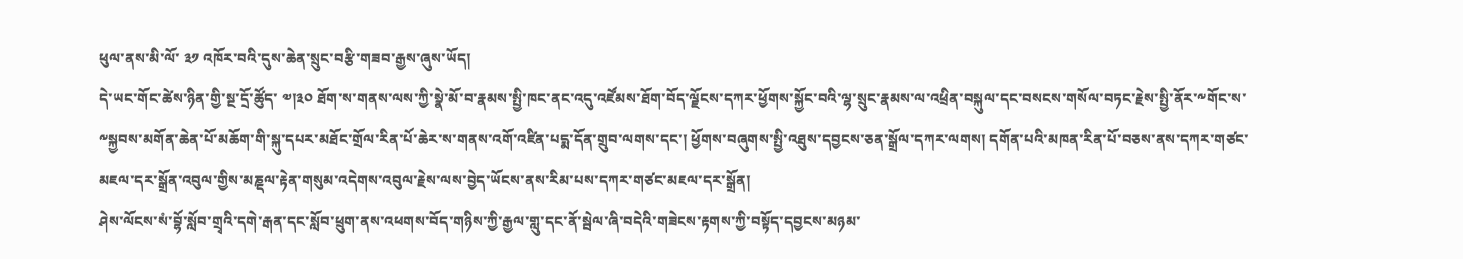ཕུལ་ནས་མི་ལོ་ ༣༡ འཁོར་བའི་དུས་ཆེན་སྲུང་བརྩི་གཟབ་རྒྱས་ཞུས་ཡོད།
དེ་ཡང་གོང་ཚེས་ཉིན་གྱི་སྔ་དྲོ་ཚོུད་ ༧།༣༠ ཐོག་ས་གནས་ལས་ཀྱི་སྣེ་མོ་བ་རྣམས་སྤྱི་ཁང་ནང་འདུ་འཛོམས་ཐོག་བོད་ལྗོངས་དཀར་ཕྱོགས་སྐྱོང་བའི་ལྷ་སྲུང་རྣམས་ལ་འཕྲིན་བསྐུལ་དང་བསངས་གསོལ་བཏང་རྗེས་སྤྱི་ནོར་༸གོང་ས་༸སྐྱབས་མགོན་ཆེན་པོ་མཆོག་གི་སྐུ་དཔར་མཐོང་གྲོལ་རིན་པོ་ཆེར་ས་གནས་འགོ་འཛིན་པདྨ་དོན་གྲུབ་ལགས་དང་། ཕྱོགས་བཞུགས་སྤྱི་འཐུས་དབྱངས་ཅན་སྒྲོལ་དཀར་ལགས། དགོན་པའི་མཁན་རིན་པོ་བཅས་ནས་དཀར་གཙང་མཇལ་དར་སྒྲོན་འབུལ་གྱིས་མཎྡལ་རྟེན་གསུམ་འདེགས་འབུལ་རྗེས་ལས་བྱེད་ཡོངས་ནས་རིམ་པས་དཀར་གཙང་མཇལ་དར་སྒྲོན།
ཤེས་ལོངས་སཾ་བྷོ་སློབ་གྲྭའི་དགེ་རྒན་དང་སློབ་ཕྲུག་ནས་འཕགས་བོད་གཉིས་ཀྱི་རྒྱལ་གླུ་དང་ནོ་སྦེལ་ཞི་བདེའི་གཟེངས་རྟགས་ཀྱི་བསྟོད་དབྱངས་མཉམ་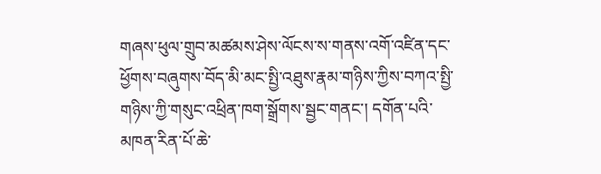གཞས་ཕུལ་གྲུབ་མཚམས་ཤེས་ལོངས་ས་གནས་འགོ་འཛིན་དང་ཕྱོགས་བཞུགས་བོད་མི་མང་སྤྱི་འཐུས་རྣམ་གཉིས་ཀྱིས་བཀའ་སྤྱི་གཉིས་ཀྱི་གསུང་འཕྲིན་ཁག་སྒྲོགས་སྦྱང་གནང་། དགོན་པའི་མཁན་རིན་པོ་ཆེ་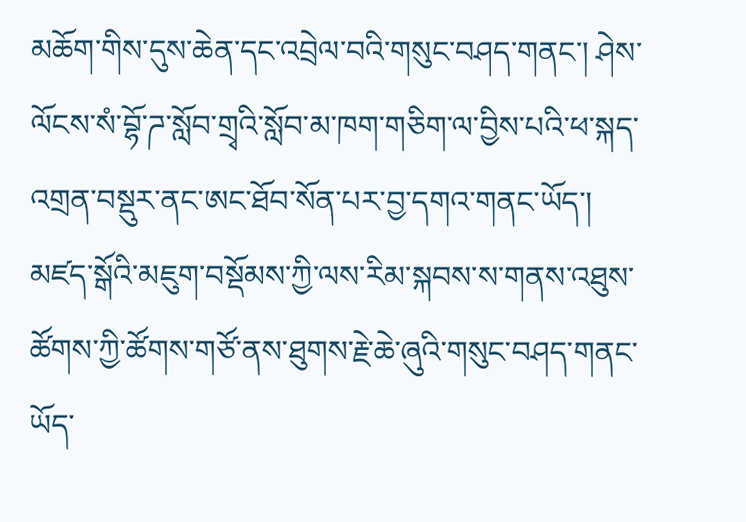མཆོག་གིས་དུས་ཆེན་དང་འབྲེལ་བའི་གསུང་བཤད་གནང་། ཤེས་ལོངས་སཾ་བྷོ་ཌ་སློབ་གྲྭའི་སློབ་མ་ཁག་གཅིག་ལ་བྱིས་པའི་ཕ་སྐད་འགྲན་བསྡུར་ནང་ཨང་ཐོབ་སོན་པར་བྱ་དགའ་གནང་ཡོད་།
མཛད་སྒོའི་མཇུག་བསྡོམས་ཀྱི་ལས་རིམ་སྐབས་ས་གནས་འཐུས་ཚོགས་ཀྱི་ཚོགས་གཙོ་ནས་ཐུགས་རྗེ་ཆེ་ཞུའི་གསུང་བཤད་གནང་ཡོད་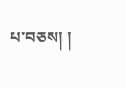པ་བཅས། །